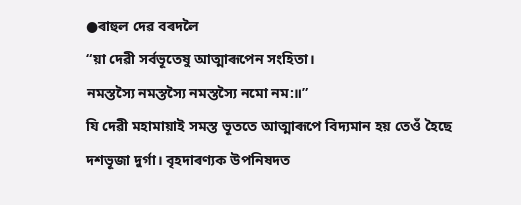●ৰাহুল দেৱ বৰদলৈ
“য়া দেৱী সৰ্বভূতেষু আত্মাৰূপেন সংহিতা।
নমস্তস্যৈ নমস্তস্যৈ নমস্তস্যৈ নমো নম:॥”
যি দেৱী মহামায়াই সমস্ত ভূততে আত্মাৰূপে বিদ্যমান হয় তেওঁ হৈছে দশভূজা দুৰ্গা। বৃহদাৰণ্যক উপনিষদত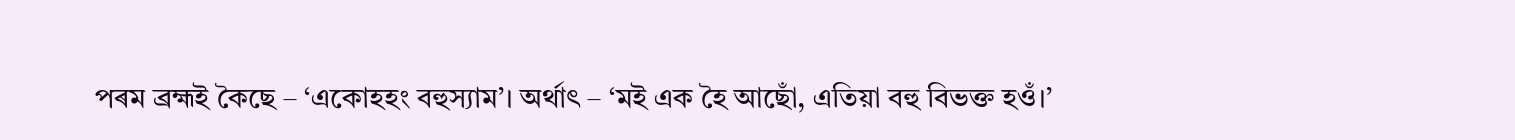পৰম ব্ৰহ্মই কৈছে – ‘একোহহং বহুস্যাম’। অৰ্থাৎ – ‘মই এক হৈ আছোঁ, এতিয়া বহু বিভক্ত হওঁ।’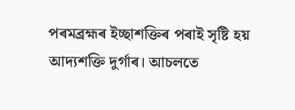পৰমব্ৰহ্মৰ ইচ্ছাশক্তিৰ পৰাই সৃষ্টি হয় আদ্যশক্তি দুৰ্গাৰ। আচলতে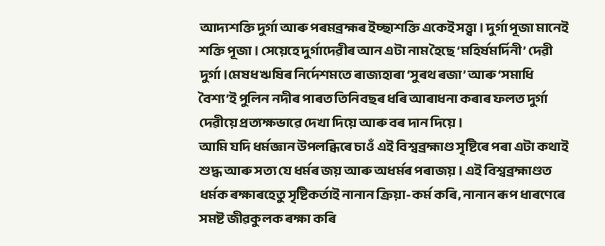আদ্যশক্তি দুৰ্গা আৰু পৰমব্ৰহ্মৰ ইচ্ছাশক্তি একেই সত্ত্বা। দুৰ্গা পূজা মানেই শক্তি পূজা। সেয়েহে দুৰ্গাদেৱীৰ আন এটা নাম হৈছে ‘মহিৰ্ষমৰ্দিনী’ দেৱী দুৰ্গা।মেষধ ঋষিৰ নিৰ্দেশমতে ৰাজ্যহাৰা ‘সুৰথ ৰজা’ আৰু ‘সমাধি বৈশ্য’ই পুলিন নদীৰ পাৰত তিনিবছৰ ধৰি আৰাধনা কৰাৰ ফলত দুৰ্গা দেৱীয়ে প্ৰত্যক্ষভাৱে দেখা দিয়ে আৰু বৰ দান দিয়ে।
আমি যদি ধৰ্মজ্ঞান উপলব্ধিৰে চাওঁ এই বিশ্বব্ৰহ্মাণ্ড সৃষ্টিৰে পৰা এটা কথাই শুদ্ধ আৰু সত্য যে ধৰ্মৰ জয় আৰু অধৰ্মৰ পৰাজয়। এই বিশ্বব্ৰহ্মাণ্ডত ধৰ্মক ৰক্ষাৰহেতু সৃষ্টিকৰ্তাই নানান ক্ৰিয়া-কৰ্ম কৰি, নানান ৰূপ ধাৰণেৰে সমষ্ট জীৱকুলক ৰক্ষা কৰি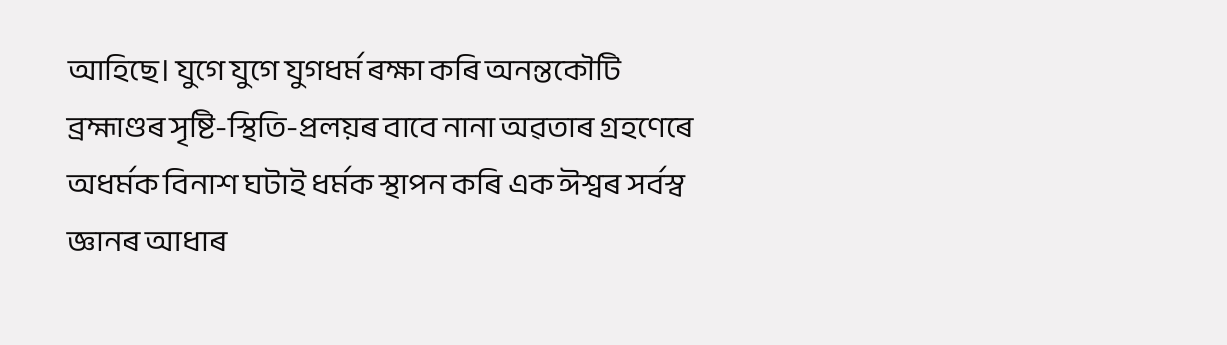আহিছে। যুগে যুগে যুগধৰ্ম ৰক্ষা কৰি অনন্তকৌটি ব্ৰহ্মাণ্ডৰ সৃষ্টি-স্থিতি-প্ৰলয়ৰ বাবে নানা অৱতাৰ গ্ৰহণেৰে অধৰ্মক বিনাশ ঘটাই ধৰ্মক স্থাপন কৰি এক ঈশ্বৰ সৰ্বস্ব জ্ঞানৰ আধাৰ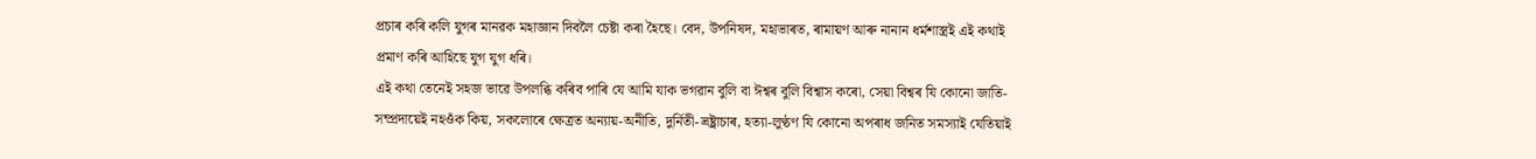প্ৰচাৰ কৰি কলি যুগৰ মানৱক মহাজ্ঞান দিবলৈ চেষ্টা কৰা হৈছে। বেদ, উপনিষদ, মহাভাৰত, ৰামায়ণ আৰু নানান ধৰ্মশাস্ত্রই এই কথাই প্ৰমাণ কৰি আহিছে যুগ যুগ ধৰি।
এই কথা তেনেই সহজ ভাৱে উপলব্ধি কৰিব পাৰি যে আমি যাক ভগৱান বুলি বা ঈশ্বৰ বুলি বিশ্বাস কৰো, সেয়া বিশ্বৰ যি কোনো জাতি-সম্প্ৰদায়েই নহওঁক কিয়, সকলোৰে ক্ষেত্রত অন্যায়-অনীতি, দুৰ্নিতী-ভ্ৰষ্ট্ৰাচাৰ, হত্যা-লুণ্ঠণ যি কোনো অপৰাধ জনিত সমস্যাই যেতিয়াই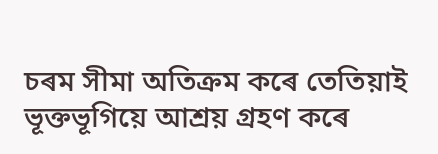চৰম সীমা অতিক্ৰম কৰে তেতিয়াই ভূক্তভূগিয়ে আশ্ৰয় গ্ৰহণ কৰে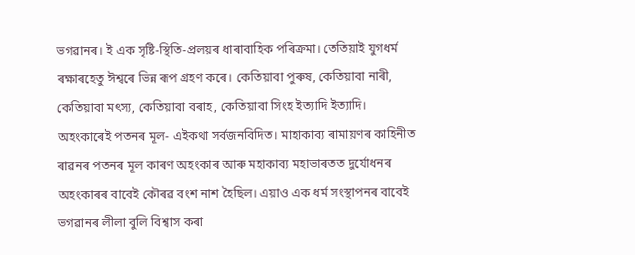ভগৱানৰ। ই এক সৃষ্টি-স্থিতি-প্ৰলয়ৰ ধাৰাবাহিক পৰিক্ৰমা। তেতিয়াই যুগধৰ্ম ৰক্ষাৰহেতু ঈশ্বৰে ভিন্ন ৰূপ গ্ৰহণ কৰে। কেতিয়াবা পুৰুষ, কেতিয়াবা নাৰী, কেতিয়াবা মৎস্য, কেতিয়াবা বৰাহ, কেতিয়াবা সিংহ ইত্যাদি ইত্যাদি।
অহংকাৰেই পতনৰ মূল- এইকথা সৰ্বজনবিদিত। মাহাকাব্য ৰামায়ণৰ কাহিনীত ৰাৱনৰ পতনৰ মূল কাৰণ অহংকাৰ আৰু মহাকাব্য মহাভাৰতত দুৰ্যোধনৰ অহংকাৰৰ বাবেই কৌৰৱ বংশ নাশ হৈছিল। এয়াও এক ধৰ্ম সংস্থাপনৰ বাবেই ভগৱানৰ লীলা বুলি বিশ্বাস কৰা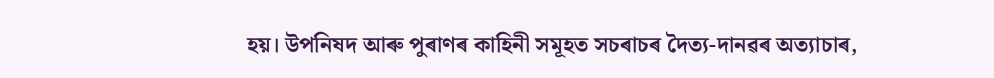হয়। উপনিষদ আৰু পুৰাণৰ কাহিনী সমূহত সচৰাচৰ দৈত্য-দানৱৰ অত্যাচাৰ,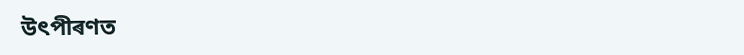উৎপীৰণত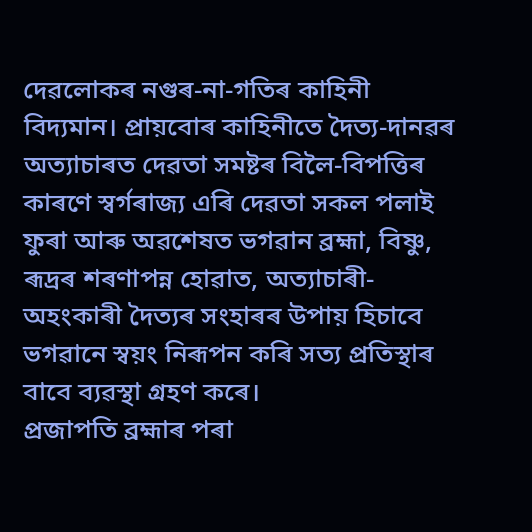দেৱলোকৰ নগুৰ-না-গতিৰ কাহিনী বিদ্যমান। প্ৰায়বোৰ কাহিনীতে দৈত্য-দানৱৰ অত্যাচাৰত দেৱতা সমষ্টৰ বিলৈ-বিপত্তিৰ কাৰণে স্বৰ্গৰাজ্য এৰি দেৱতা সকল পলাই ফুৰা আৰু অৱশেষত ভগৱান ব্ৰহ্মা, বিষ্ণু, ৰূদ্ৰৰ শৰণাপন্ন হোৱাত, অত্যাচাৰী-অহংকাৰী দৈত্যৰ সংহাৰৰ উপায় হিচাবে ভগৱানে স্বয়ং নিৰূপন কৰি সত্য প্ৰতিস্থাৰ বাবে ব্যৱস্থা গ্ৰহণ কৰে।
প্ৰজাপতি ব্ৰহ্মাৰ পৰা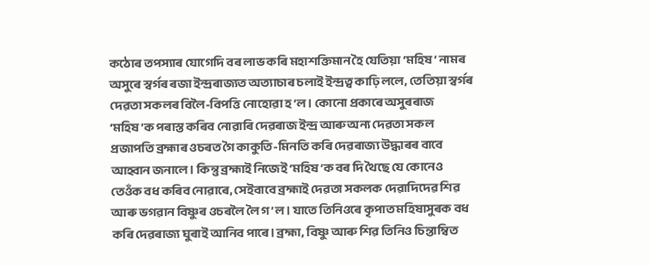কঠোৰ তপস্যাৰ যোগেদি বৰ লাভ কৰি মহাশক্তিমান হৈ যেতিয়া ‘মহিষ’ নামৰ অসুৰে স্বৰ্গৰ ৰজা ইন্দ্ৰৰাজ্যত অত্যাচাৰ চলাই ইন্দ্ৰত্ব কাঢ়ি ললে, তেতিয়া স্বৰ্গৰ দেৱতা সকলৰ বিলৈ-বিপত্তি নোহোৱা হ’ল। কোনো প্ৰকাৰে অসুৰৰাজ ‘মহিষ’ক পৰাস্ত কৰিব নোৱাৰি দেৱৰাজ ইন্দ্ৰ আৰু অন্য দেৱতা সকল প্ৰজাপতি ব্ৰহ্মাৰ ওচৰত গৈ কাকুতি-মিনতি কৰি দেৱৰাজ্য উদ্ধাৰৰ বাবে আহ্বান জনালে। কিন্তু ব্ৰহ্মাই নিজেই ‘মহিষ’ক বৰ দি থৈছে যে কোনেও তেওঁক বধ কৰিব নোৱাৰে, সেইবাবে ব্ৰহ্মাই দেৱতা সকলক দেৱাদিদেৱ শিৱ আৰু ভগৱান বিষ্ণুৰ ওচৰলৈ লৈ গ’ল। যাতে তিনিওৰে কৃপাত মহিষাসুৰক বধ কৰি দেৱৰাজ্য ঘুৰাই আনিব পাৰে। ব্ৰহ্মা, বিষ্ণু আৰু শিৱ তিনিও চিন্তাম্বিত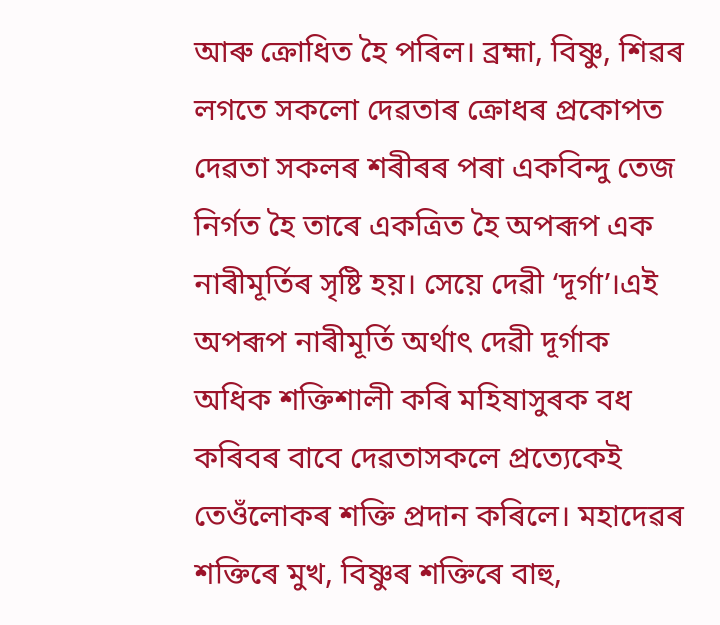আৰু ক্ৰোধিত হৈ পৰিল। ব্ৰহ্মা, বিষ্ণু, শিৱৰ লগতে সকলো দেৱতাৰ ক্ৰোধৰ প্ৰকোপত দেৱতা সকলৰ শৰীৰৰ পৰা একবিন্দু তেজ নিৰ্গত হৈ তাৰে একত্রিত হৈ অপৰূপ এক নাৰীমূৰ্তিৰ সৃষ্টি হয়। সেয়ে দেৱী ‘দূৰ্গা’।এই অপৰূপ নাৰীমূৰ্তি অৰ্থাৎ দেৱী দূৰ্গাক অধিক শক্তিশালী কৰি মহিষাসুৰক বধ কৰিবৰ বাবে দেৱতাসকলে প্ৰত্যেকেই তেওঁলোকৰ শক্তি প্ৰদান কৰিলে। মহাদেৱৰ শক্তিৰে মুখ, বিষ্ণুৰ শক্তিৰে বাহু,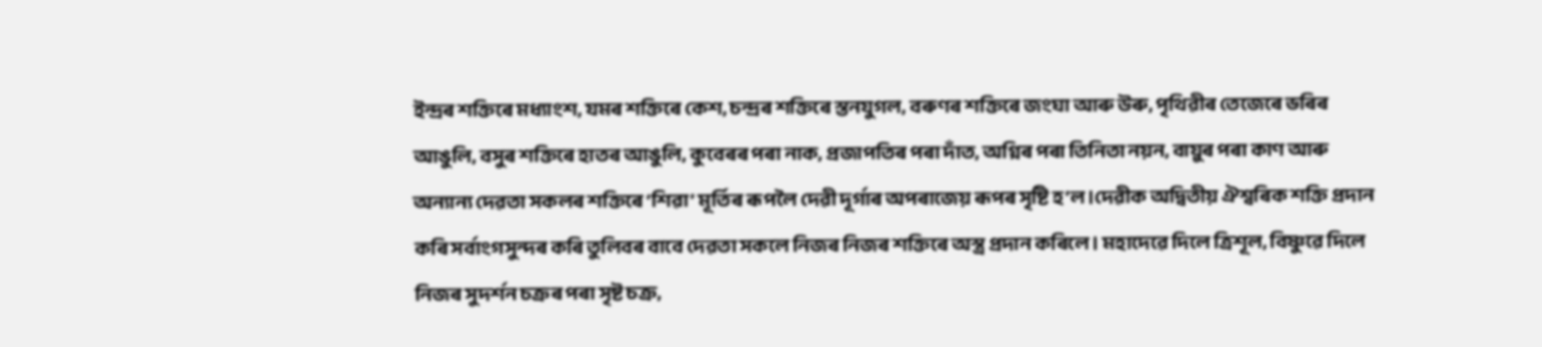ইন্দ্ৰৰ শক্তিৰে মধ্যাংশ, যমৰ শক্তিৰে কেশ, চন্দ্ৰৰ শক্তিৰে স্তনযুগল, বৰুণৰ শক্তিৰে জংঘা আৰু উৰু, পৃথিৱীৰ তেজেৰে ভৰিৰ আঙুলি, বসুৰ শক্তিৰে হাতৰ আঙুলি, কুবেৰৰ পৰা নাক, প্ৰজাপতিৰ পৰা দাঁত, অগ্নিৰ পৰা তিনিতা নয়ন, বায়ুৰ পৰা কাণ আৰু অন্যান্য দেৱতা সকলৰ শক্তিৰে ‘শিৱা’ মূৰ্তিৰ ৰূপলৈ দেৱী দূৰ্গাৰ অপৰাজেয় ৰূপৰ সৃষ্টি হ’ল।দেৱীক অদ্বিতীয় ঐশ্বৰিক শক্তি প্ৰদান কৰি সৰ্বাংগসুন্দৰ কৰি তুলিবৰ বাবে দেৱতা সকলে নিজৰ নিজৰ শক্তিৰে অস্ত্র প্ৰদান কৰিলে। মহাদেৱে দিলে ত্রিশূল, বিষ্ণুৱে দিলে নিজৰ সুদৰ্শন চক্ৰৰ পৰা সৃষ্ট চক্ৰ,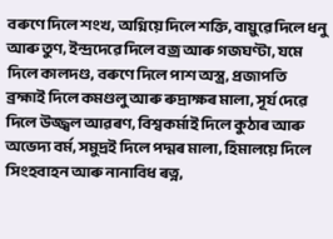বৰুণে দিলে শংখ, অগ্নিয়ে দিলে শক্তি, বায়ুৱে দিলে ধনু আৰু তুণ, ইন্দ্ৰদেৱে দিলে বজ্ৰ আৰু গজঘণ্টা, যমে দিলে কালদণ্ড, বৰুণে দিলে পাশ অস্ত্র, প্ৰজাপতি ব্ৰহ্মাই দিলে কমণ্ডলু আৰু ৰুদ্ৰাক্ষৰ মালা, সূৰ্য দেৱে দিলে উজ্জ্বল আৱৰণ, বিশ্বকৰ্মাই দিলে কুঠাৰ আৰু অভেদ্য বৰ্ম, সমুদ্ৰই দিলে পদ্মৰ মালা, হিমালয়ে দিলে সিংহবাহন আৰু নানাবিধ ৰত্ন,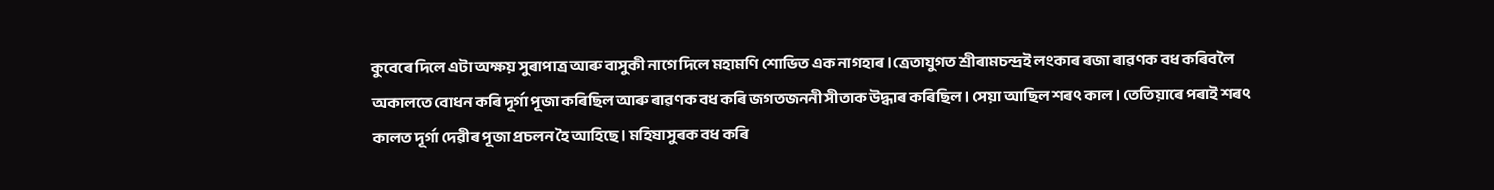কুবেৰে দিলে এটা অক্ষয় সুৰাপাত্র আৰু বাসুকী নাগে দিলে মহামণি শোভিত এক নাগহাৰ।ত্রেতাযুগত শ্ৰীৰামচন্দ্ৰই লংকাৰ ৰজা ৰাৱণক বধ কৰিবলৈ অকালতে বোধন কৰি দূৰ্গা পূজা কৰিছিল আৰু ৰাৱণক বধ কৰি জগতজননী সীতাক উদ্ধাৰ কৰিছিল। সেয়া আছিল শৰৎ কাল। তেতিয়াৰে পৰাই শৰৎ কালত দূৰ্গা দেৱীৰ পূজা প্ৰচলন হৈ আহিছে। মহিষাসুৰক বধ কৰি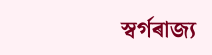স্বৰ্গৰাজ্য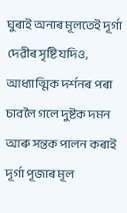ঘুৰাই অনাৰ মূলতেই দূৰ্গা দেৱীৰ সৃষ্টি যদিও, আধ্যাত্মিক দৰ্শনৰ পৰা চাবলৈ গলে দুষ্টক দমন আৰু সন্তক পালন কৰাই দূৰ্গা পূজাৰ মূল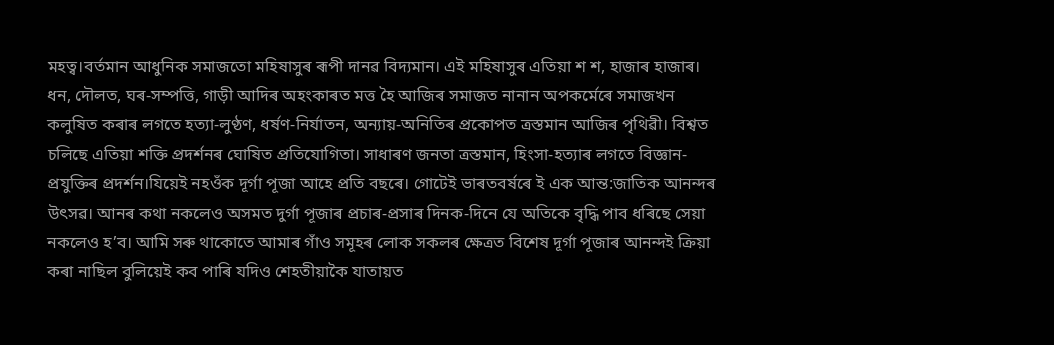মহত্ব।বৰ্তমান আধুনিক সমাজতো মহিষাসুৰ ৰূপী দানৱ বিদ্যমান। এই মহিষাসুৰ এতিয়া শ শ, হাজাৰ হাজাৰ। ধন, দৌলত, ঘৰ-সম্পত্তি, গাড়ী আদিৰ অহংকাৰত মত্ত হৈ আজিৰ সমাজত নানান অপকৰ্মেৰে সমাজখন কলুষিত কৰাৰ লগতে হত্যা-লুণ্ঠণ, ধৰ্ষণ-নিৰ্যাতন, অন্যায়-অনিতিৰ প্ৰকোপত ত্রস্তমান আজিৰ পৃথিৱী। বিশ্বত চলিছে এতিয়া শক্তি প্ৰদৰ্শনৰ ঘোষিত প্ৰতিযোগিতা। সাধাৰণ জনতা ত্রস্তমান, হিংসা-হত্যাৰ লগতে বিজ্ঞান-প্ৰযুক্তিৰ প্ৰদৰ্শন।যিয়েই নহওঁক দূৰ্গা পূজা আহে প্ৰতি বছৰে। গোটেই ভাৰতবৰ্ষৰে ই এক আন্ত:জাতিক আনন্দৰ উৎসৱ। আনৰ কথা নকলেও অসমত দুৰ্গা পূজাৰ প্ৰচাৰ-প্ৰসাৰ দিনক-দিনে যে অতিকে বৃদ্ধি পাব ধৰিছে সেয়া নকলেও হ’ব। আমি সৰু থাকোতে আমাৰ গাঁও সমূহৰ লোক সকলৰ ক্ষেত্রত বিশেষ দূৰ্গা পূজাৰ আনন্দই ক্ৰিয়া কৰা নাছিল বুলিয়েই কব পাৰি যদিও শেহতীয়াকৈ যাতায়ত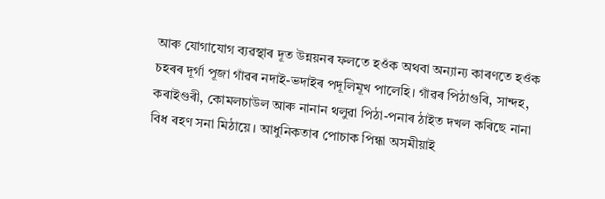আৰু যোগাযোগ ব্যৱস্থাৰ দূত উন্নয়নৰ ফলতে হওঁক অথবা অন্যান্য কাৰণতে হওঁক চহৰৰ দূৰ্গা পূজা গাঁৱৰ নদাই-ভদাইৰ পদূলিমূখ পালেহি। গাঁৱৰ পিঠাগুৰি, সান্দহ, কৰাইগুৰী, কোমলচাউল আৰু নানান থলুৱা পিঠা-পনাৰ ঠাইত দখল কৰিছে নানা বিধ ৰহণ সনা মিঠায়ে। আধুনিকতাৰ পোচাক পিন্ধা অসমীয়াই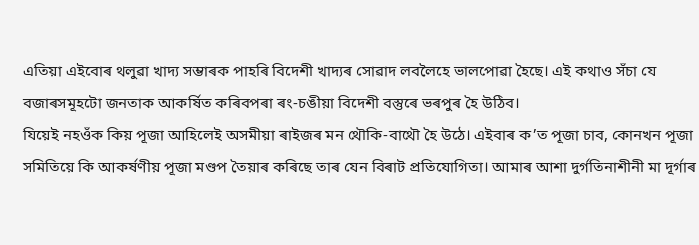এতিয়া এইবোৰ থলুৱা খাদ্য সম্ভাৰক পাহৰি বিদেশী খাদ্যৰ সোৱাদ লবলৈহে ভালপোৱা হৈছে। এই কথাও সঁচা যে বজাৰসমূহটো জনতাক আকৰ্ষিত কৰিবপৰা ৰং-চঙীয়া বিদেশী বস্তুৰে ভৰপুৰ হৈ উঠিব।
যিয়েই নহওঁক কিয় পূজা আহিলেই অসমীয়া ৰাইজৰ মন থৌকি-বাথৌ হৈ উঠে। এইবাৰ ক’ত পূজা চাব, কোনখন পূজা সমিতিয়ে কি আকৰ্ষণীয় পূজা মণ্ডপ তৈয়াৰ কৰিছে তাৰ যেন বিৰাট প্ৰতিযোগিতা। আমাৰ আশা দুৰ্গতিনাশীনী মা দূৰ্গাৰ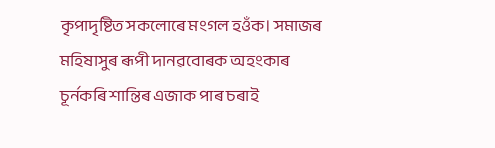কৃপাদৃষ্টিত সকলোৰে মংগল হওঁক। সমাজৰ মহিষাসুৰ ৰূপী দানৱবোৰক অহংকাৰ চূৰ্নকৰি শান্তিৰ এজাক পাৰ চৰাই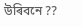উৰিবনে ??